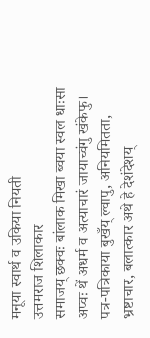मनूया स्वार्थ व उकिया नियती
उत्तमराज शिलाकार
समाजय् छक्वः बांलाक मिखा ब्वया स्वल धाःसा अप्वः थें अधर्म व अत्याचारं जायाच्वंगु खंकेफु। पत्र-पत्रिकाया बुखँय् ल्वापु, अनियमितता, भ्रष्टाचार, बलात्कार अथे हे देशंदेशय्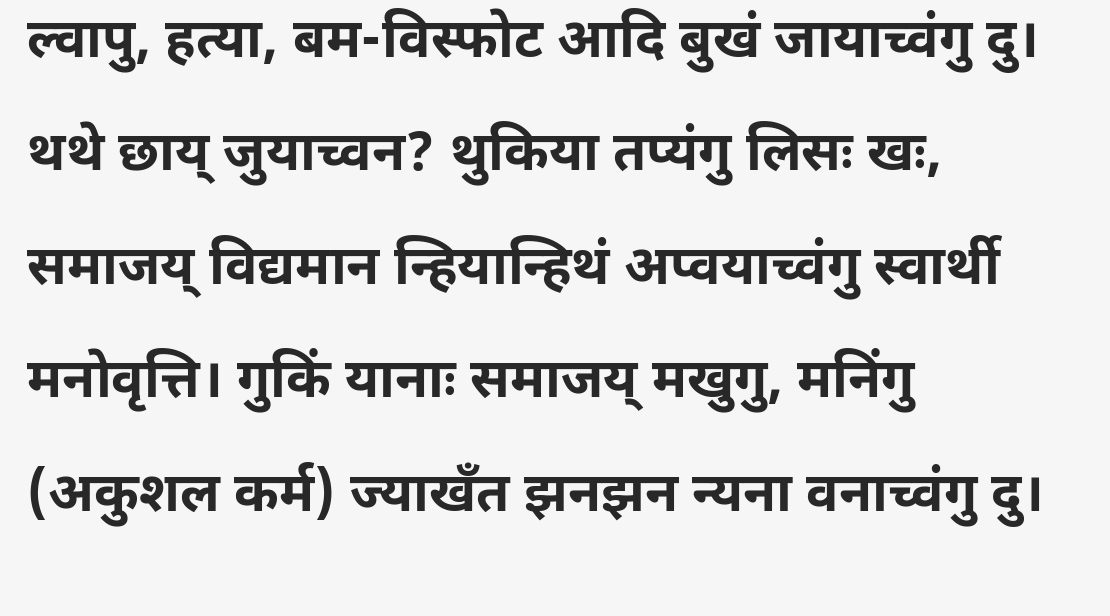ल्वापु, हत्या, बम-विस्फोट आदि बुखं जायाच्वंगु दु। थथे छाय् जुयाच्वन? थुकिया तप्यंगु लिसः खः, समाजय् विद्यमान न्हियान्हिथं अप्वयाच्वंगु स्वार्थी मनोवृत्ति। गुकिं यानाः समाजय् मखुगु, मनिंगु (अकुशल कर्म) ज्याखँत झनझन न्यना वनाच्वंगु दु।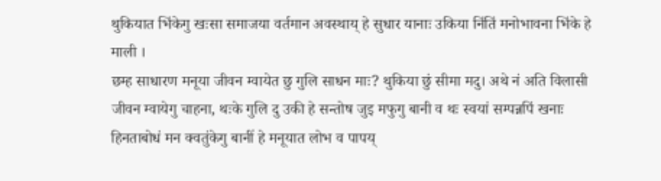थुकियात भिंकेगु खःसा समाजया वर्तमान अवस्थाय् हे सुधार यानाः उकिया निंतिं मनोभावना भिंके हे माली ।
छम्ह साधारण मनूया जीवन म्वायेत छु गुलि साधन माः? थुकिया छुं सीमा मदु। अथे नं अति विलासी जीवन म्वायेगु चाहना, थःके गुलि दु उकी हे सन्तोष जुइ मफुगु बानी व थः स्वयां सम्पन्नपिं खनाः हिनताबोधं मन क्वतुंकेगु बानीं हे मनूयात लोभ व पापय्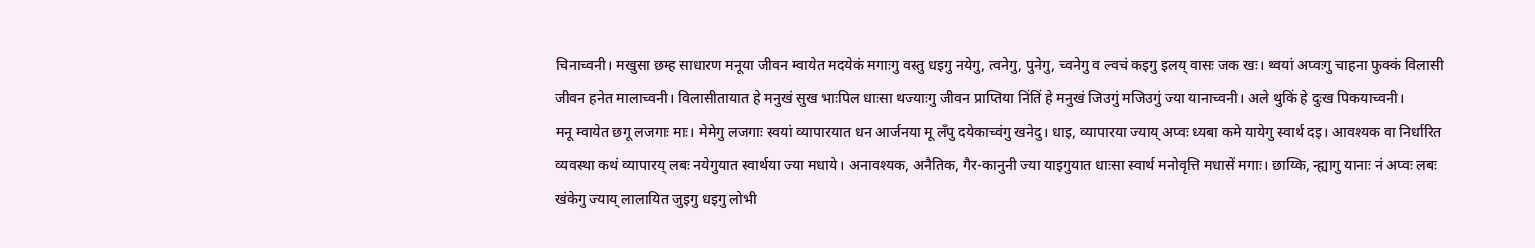चिनाच्वनी। मखुसा छम्ह साधारण मनूया जीवन म्वायेत मदयेकं मगाःगु वस्तु धइगु नयेगु, त्वनेगु, पुनेगु, च्वनेगु व ल्वचं कइगु इलय् वासः जक खः। थ्वयां अप्वःगु चाहना फुक्कं विलासी जीवन हनेत मालाच्वनी। विलासीतायात हे मनुखं सुख भाःपिल धाःसा थज्याःगु जीवन प्राप्तिया निंतिं हे मनुखं जिउगुं मजिउगुं ज्या यानाच्वनी। अले थुकिं हे दुःख पिकयाच्वनी।
मनू म्वायेत छगू लजगाः माः। मेमेगु लजगाः स्वयां व्यापारयात धन आर्जनया मू लँपु दयेकाच्वंगु खनेदु। धाइ, व्यापारया ज्याय् अप्वः ध्यबा कमे यायेगु स्वार्थ दइ। आवश्यक वा निर्धारित व्यवस्था कथं व्यापारय् लबः नयेगुयात स्वार्थया ज्या मधाये। अनावश्यक, अनैतिक, गैर-कानुनी ज्या याइगुयात धाःसा स्वार्थ मनोवृत्ति मधासें मगाः। छाय्कि, न्ह्यागु यानाः नं अप्वः लबः खंकेगु ज्याय् लालायित जुइगु धइगु लोभी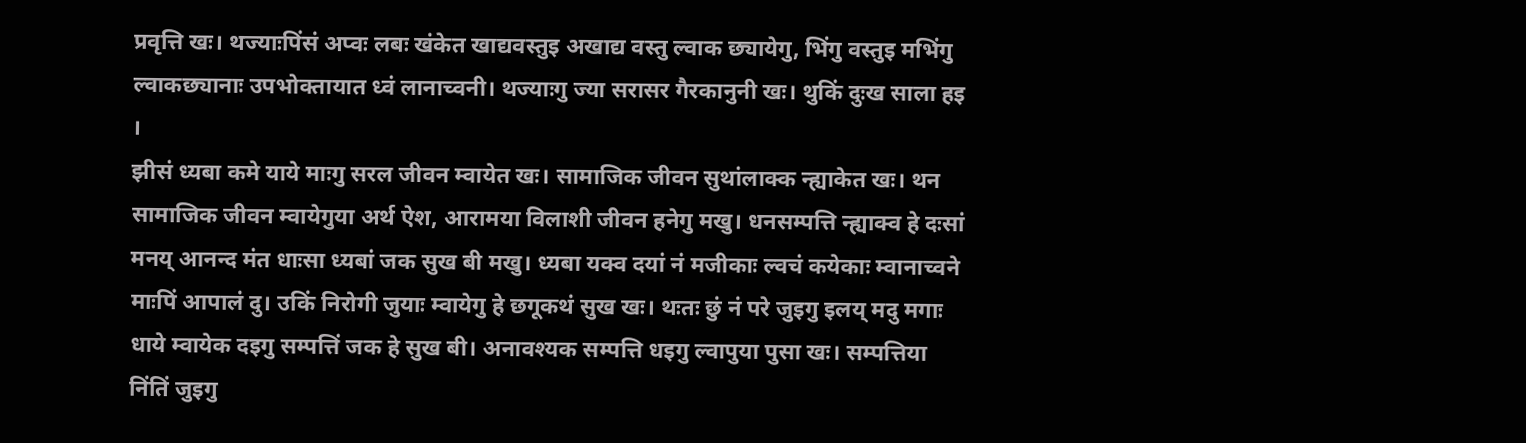प्रवृत्ति खः। थज्याःपिंसं अप्वः लबः खंकेत खाद्यवस्तुइ अखाद्य वस्तु ल्वाक छ्यायेगु, भिंगु वस्तुइ मभिंगु ल्वाकछ्यानाः उपभोक्तायात ध्वं लानाच्वनी। थज्याःगु ज्या सरासर गैरकानुनी खः। थुकिं दुःख साला हइ ।
झीसं ध्यबा कमे याये माःगु सरल जीवन म्वायेत खः। सामाजिक जीवन सुथांलाक्क न्ह्याकेत खः। थन सामाजिक जीवन म्वायेगुया अर्थ ऐश, आरामया विलाशी जीवन हनेगु मखु। धनसम्पत्ति न्ह्याक्व हे दःसां मनय् आनन्द मंत धाःसा ध्यबां जक सुख बी मखु। ध्यबा यक्व दयां नं मजीकाः ल्वचं कयेकाः म्वानाच्वने माःपिं आपालं दु। उकिं निरोगी जुयाः म्वायेगु हे छगूकथं सुख खः। थःतः छुं नं परे जुइगु इलय् मदु मगाः धाये म्वायेक दइगु सम्पत्तिं जक हे सुख बी। अनावश्यक सम्पत्ति धइगु ल्वापुया पुसा खः। सम्पत्तिया निंतिं जुइगु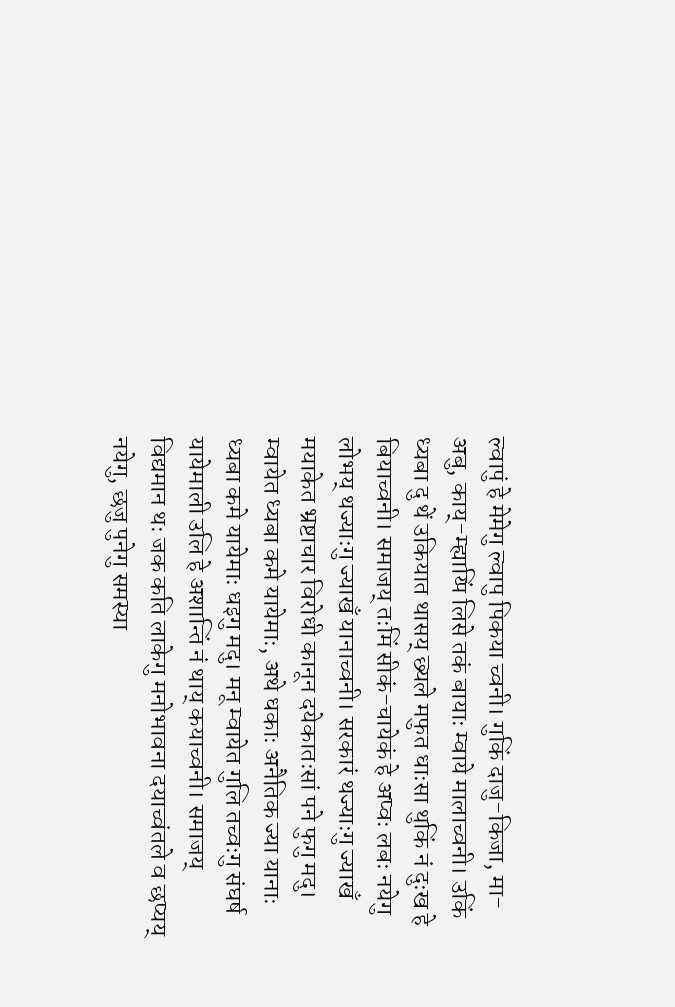ल्वापुं हे मेमेगु ल्वापु पिकया च्वनी। गुकिं दाजु-किजा, मा-अबु, काय्-म्ह्याय्पिं लिसे तकं बायाः म्वाये मालाच्वनी। उकिं ध्यबा दु थें उकियात थासय् छ्यले मफुत धाःसा थुकिं नं दुःख हे बियाच्वनी। समाजय् तःमिं सीकं-चायेकं हे अप्वः लबः नयेगु लोभय् थज्याःगु ज्याखँ यानाच्वनी। सरकारं थज्याःगु ज्याखँ मयाकेत भ्रष्टाचार विरोधी कानून दयेकातःसां पने फुगु मदु। म्वायेत ध्यबा कमे यायेमाः, अथे धकाः अनैतिक ज्या यानाः ध्यबा कमे यायेमाः धइगु मदु। मनू म्वायेत गुलि तच्वःगु संघर्ष यायेमाली उलि हे अशान्तिं नं थाय् कयाच्वनी। समाजय् विद्यमान थः जक कति लाकेगु मनोभावना दयाच्वंतले व छप्यय् नयेगु, छजु पुनेगु समस्या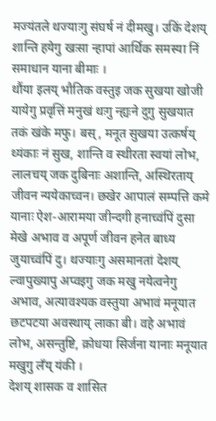मज्यंतले थज्याःगु संघर्ष नं दीमखु। उकिं देशय् शान्ति हयेगु खःसा न्हापां आर्थिक समस्या निं समाधान याना बीमाः ।
थौंया इलय् भौतिक वस्तुइ जक सुखया खोजी यायेगु प्रवृत्तिं मनुखं थःगु न्ह्यःने दुगु सुखयात तकं खंके मफु। बस्, मनूत सुखया उत्कर्षय् थ्यंकाः नं सुख, शान्ति व स्थीरता स्वयां लोभ, लालचय् जक दुबिनाः अशान्ति, अस्थिरताय् जीवन न्ययेकाच्वन। छखेर आपालं सम्पत्ति कमे यानाः ऐश-आरामया जीन्दगी हनाच्वंपिं दुसा मेखे अभाव व अपूर्ण जीवन हनेत बाध्य जुयाच्वंपिं दु। थज्याःगु असमानतां देशय् ल्वापुख्यापु अप्वइगु जक मखु नयेत्वनेगु अभाव, अत्यावश्यक वस्तुया अभावं मनूयात छटपटया अवस्थाय् लाका बी। वहे अभावं लोभ, असन्तुष्टि, क्रोधया सिर्जना यानाः मनूयात मखुगु लँय् यंकी ।
देशय् शासक व शासित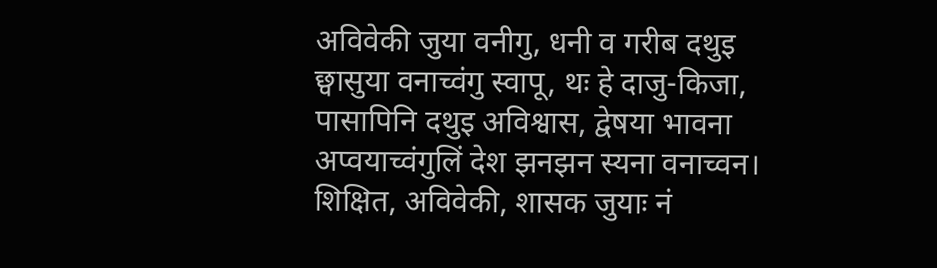अविवेकी जुया वनीगु, धनी व गरीब दथुइ छ्वासुया वनाच्वंगु स्वापू, थः हे दाजु-किजा, पासापिनि दथुइ अविश्वास, द्वेषया भावना अप्वयाच्वंगुलिं देश झनझन स्यना वनाच्वन। शिक्षित, अविवेकी, शासक जुयाः नं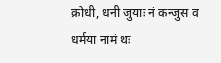क्रोधी, धनी जुयाः नं कन्जुस व धर्मया नामं थः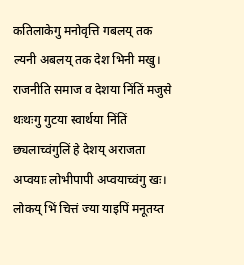कतिलाकेगु मनोवृत्ति गबलय् तक ल्यनी अबलय् तक देश भिनी मखु। राजनीति समाज व देशया निंतिं मजुसे थःथःगु गुटया स्वार्थया निंतिं छ्यलाच्वंगुलिं हे देशय् अराजता अप्वयाः लोभीपापी अप्वयाच्वंगु खः।
लोकय् भिं चित्तं ज्या याइपिं मनूतय्त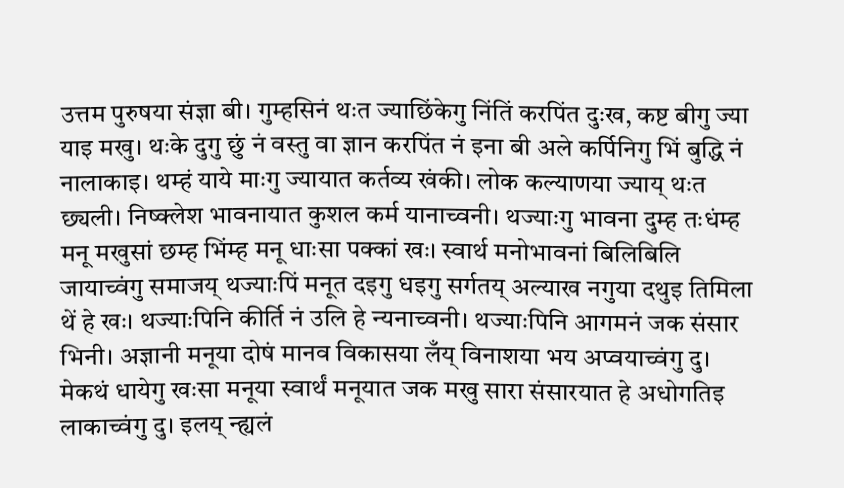उत्तम पुरुषया संज्ञा बी। गुम्हसिनं थःत ज्याछिंकेगु निंतिं करपिंत दुःख, कष्ट बीगु ज्या याइ मखु। थःके दुगु छुं नं वस्तु वा ज्ञान करपिंत नं इना बी अले कर्पिनिगु भिं बुद्धि नं नालाकाइ। थम्हं याये माःगु ज्यायात कर्तव्य खंकी। लोक कल्याणया ज्याय् थःत छ्यली। निष्क्लेश भावनायात कुशल कर्म यानाच्वनी। थज्याःगु भावना दुम्ह तःधंम्ह मनू मखुसां छम्ह भिंम्ह मनू धाःसा पक्कां खः। स्वार्थ मनोभावनां बिलिबिलि जायाच्वंगु समाजय् थज्याःपिं मनूत दइगु धइगु सर्गतय् अल्याख नगुया दथुइ तिमिला थें हे खः। थज्याःपिनि कीर्ति नं उलि हे न्यनाच्वनी। थज्याःपिनि आगमनं जक संसार भिनी। अज्ञानी मनूया दोषं मानव विकासया लँय् विनाशया भय अप्वयाच्वंगु दु। मेकथं धायेगु खःसा मनूया स्वार्थं मनूयात जक मखु सारा संसारयात हे अधोगतिइ लाकाच्वंगु दु। इलय् न्ह्यलं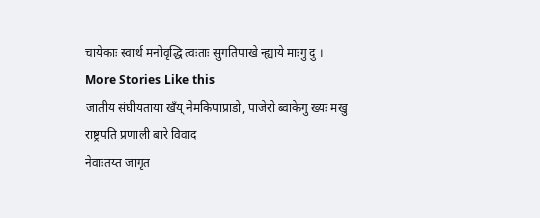चायेकाः स्वार्थ मनोवृद्धि त्वःताः सुगतिपाखे न्ह्याये माःगु दु ।
More Stories Like this
जातीय संघीयताया खँय् नेमकिपाप्राडो, पाजेरो ब्वाकेगु ख्यः मखु
राष्ट्रपति प्रणाली बारे विवाद
नेवाःतय्त जागृत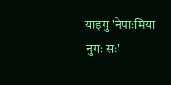याइगु 'नेपाःमिया नुगः सः'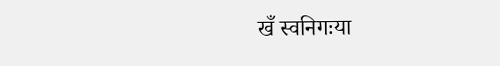खँ स्वनिगःया